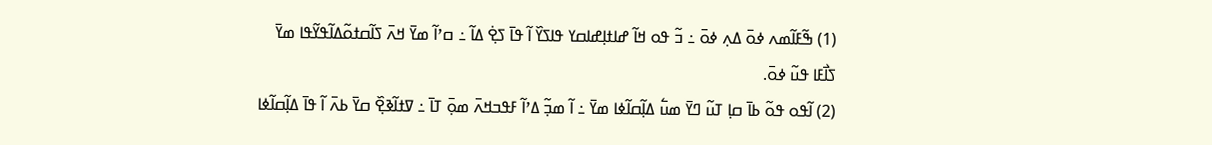(1) ߒ߬ߓߊ߬ߘߍ ߦߋ߫ ߡߍ߲ ߦߋ߫ ߸ ߏ߬ ߟߋ ߞߊ߬ ߝߊߙߊ߲ߝߊߛߌ ߟߊߖߌ߰ ߊ߬ ߟߊ߫ ߖߐ߲߭ ߡߊ߬ ߸ ߛߴߊ߬ ߘߌ߫ ߞߍ߫ ߖߊ߬ߛߙߋ߬ߡߊ߬ߟߌ߬ߟߊ ߘߌ߫ ߖߊ߯ߓߊ ߟߎ߬ ߦߋ߫.
(2) ߊ߬ߟߋ ߟߋ߬ ߕߊ߫ ߛߊ߲ ߠߎ߬ ߣߌ߫ ߘߎ߱ ߡߊ߲߬ߛߊ߬ߦߊ ߘߌ߫ ߸ ߊ߬ ߘߏ߲߬ ߡߴߊ߬ ߓߟߏߞߍ߫ ߘߋ߲߫ ߠߊ߫ ߸ ߜߙߊ߬ߢߐ߲߰ ߛߌ߫ ߕߍ߫ ߊ߬ ߟߊ߫ ߡߊ߲߬ߛߊ߬ߦߊ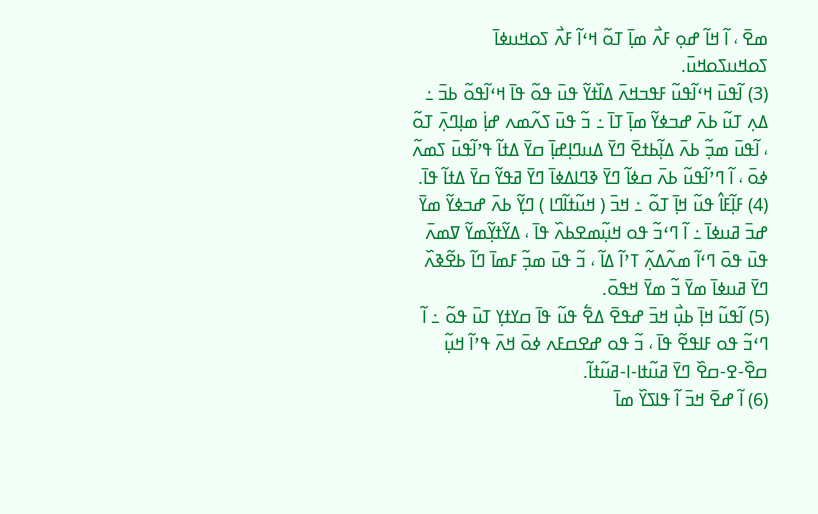ߘߐ߫ ، ߊ߬ ߞߊ߬ ߝߋ߲ ߓߍ߯ ߘߊ߲߫ ߠߋ߬ ߞߵߊ߬ ߓߍ߯ ߖߋߞߎߦߊ߫ ߖߋߞߎߖߋߞߎ߫.
(3) ߊ߬ߟߎ߫ ߞߵߊ߬ߟߎ߬ ߓߟߏߞߍ߫ ߡߊ߰ߙߌ߬ ߟߎ߫ ߟߋ߬ ߟߊ߫ ߞߵߊ߬ߟߋ߬ ߕߏ߫ ߸ ߡߍ߲ ߠߎ߬ ߕߍ߫ ߝߏߦߌ߬ ߘߊ߲߫ ߠߊ߫ ߸ ߏ߬ ߟߎ߫ ߖߍ߬ߘߍ ߝߊ߲߭ ߘߊ߲ߣߍ߲߫ ߠߋ߬ ، ߊ߬ߟߎ߫ ߘߏ߲߬ ߕߍ߫ ߡߊ߲߬ߕߙߐ߫ ߣߌ߫ ߡߎߣߊ߲ߝߊ߲߫ ߛߌ߫ ߡߙߊ߬ ߟߴߊ߬ߟߎ߫ ߖߘߍ߬ ߦߋ߫ ، ߊ߬ ߣߴߊ߬ߟߎ߬ ߕߍ߫ ߛߦߊ߬ ߣߌ߫ ߢߣߊߡߦߊ߫ ߣߌ߫ ߥߟߌ߬ ߛߌ߫ ߡߙߊ߬ ߟߊ߫.
(4) ߓߊ߲߬ߓߊ߮ ߟߎ߬ ߞߊ߲߫ ߠߋ߬ ߸ ߞߏ߫ ( ߞߎ߬ߙߊ߬ߣߊ ) ߣߌ߲߬ ߕߍ߫ ߝߏߦߌ߬ ߘߌ߫ ߝߏ߫ ߥߎߦߊ߫ ߸ ߊ߬ ߣߵߏ߬ ߟߋ ߞߎ߲߬ߘߐߕߍ߰ ߟߊ߫ ، ߡߌ߬ߙߌ߲߬ߘߌ߬ ߜߘߍ߫ ߟߎ߫ ߟߋ߫ ߣߵߊ߬ ߘߍ߬ߡߍ߲߬ ߠߴߊ߬ ߡߊ߬ ، ߏ߬ ߟߎ߫ ߘߏ߲߬ ߓߘߊ߫ ߣߊ߬ ߕߐ߬ߢߍ߰ ߣߌ߫ ߥߎߦߊ߫ ߘߌ߫ ߏ߬ ߘߌ߫ ߞߟߋ߫.
(5) ߊ߬ߟߎ߬ ߞߊ߲߫ ߕߎ߲߯ ߞߏ߫ ߝߟߐ߫ ߡߐ߱ ߟߎ߬ ߟߊ߫ ߛߌߙߌ߲ ߠߎ߫ ߟߋ߬ ߸ ߊ߬ ߣߵߏ߬ ߟߋ ߓߊߟߐ߬ ߟߊ߫ ، ߏ߬ ߟߋ ߝߐߛߓߍ ߦߋ߫ ߞߍ߫ ߟߴߊ߬ ߞߎ߲߬ ߛߐ߰-ߐ-ߛߐ߰ ߣߌ߫ ߥߎ߬ߙߊ-ߊ-ߥߎ߬ߙߊ߬.
(6) ߊ߬ ߝߐ߫ ߞߏ߫ ߊ߬ ߟߊߖߌ߰ ߘߊ߫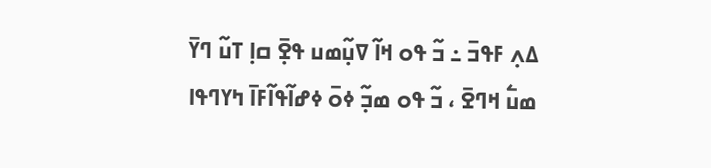ߡߍ߲ ߓߟߏ߫ ߸ ߏ߬ ߟߋ ߞߊ߬ ߜߎ߲߬ߘߎ ߟߐ߲߫ ߛߊ߲ ߠߎ߬ ߣߌ߫ ߘߎ߱ ߞߣߐ߫ ، ߏ߬ ߟߋ ߘߏ߲߬ ߦߋ߫ ߦߝߊ߬ߟߊ߬ߓߊ߫ ߤߌߣߟߊ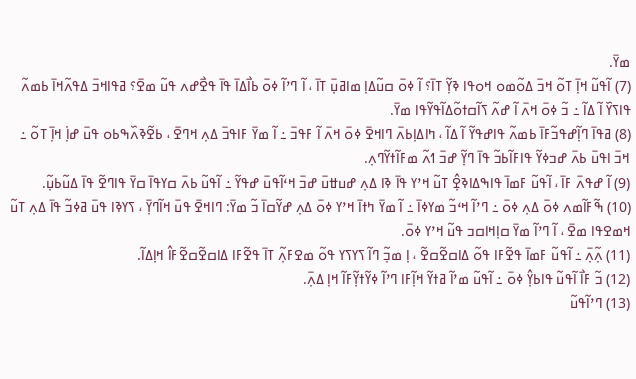ߘߌ߫.
(7) ߊ߬ߟߎ߬ ߞߊ߲߫ ߠߋ߬ ߞߏ߫ ߡߋ߬ߘߋ ߞߋߟߊ ߢߌ߲߬ ߠߊ߫؟ ߊ߬ ߦߋ߫ ߛߎ߬ߡߊ߲ ߘߊߥߎ߲߫ ߠߊ߫ ، ߊ߬ ߣߴߊ߬ ߦߋ߫ ߕߊ߯ߡߊ߫ ߟߊ߫ ߟߐ߯ߝߍ ߟߎ߬ ߘߐ߫؟ ߥߟߊߞߏ߫ ߡߟߍ߬ߞߊ߫ ߕߘߍ߬ ߟߊߖߌ߰ ߊ߬ ߡߊ߬ ߸ ߏ߬ ߦߋ߫ ߞߍ߫ ߊ߬ ߝߍ߬ ߖߊ߬ߛߙߋ߬ߡߊ߬ߟߌ߬ߟߊ ߘߌ߫.
(8) ߥߟߊ߫ ߣߊ߲߬ߝߟߏ߬ߓߊ߫ ߕߘߍ߬ ߟߊߝߟߌ߬ ߊ߬ ߡߊ߬ ، ߤߊߡߊ߲ߕߍ߫ ߣߊߞߐ߫ ߦߋ߫ ߞߍ߫ ߊ߬ ߓߟߏ߫ ߸ ߊ߬ ߘߌ߫ ߓߊߟߏ߫ ߡߍ߲ ߞߣߐ߫ ، ߕߐ߬ߢߍ߰ߒߕߋ ߟߎ߫ ߝߊ߲߭ ߞߊ߲߫ ߠߋ߬ ߸ ߞߏ߫ ߊߟߎ߫ ߕߍ߫ ߝߏߦߌ߬ ߟߊߓߊ߬ߕߏ߬ ߟߊ߫ ߣߌ߲߬ ߝߏ߫ ߗߍ߬ ߘߓߊ߬ߙߌ߬ߣߍ߲.
(9) ߊ߬ ߝߟߍ߫ ߓߊ߫ ، ߊ߬ߟߎ߬ ߓߘߊ߫ ߟߊߒߡߊߢߐ߲߮ ߠߎ߬ ߞߴߌ ߟߊ߫ ߢߊ ߡߍ߲ ߝߎߚߎ߫ ߝߏ߫ ߞߵߊ߬ߟߎ߫ ߝߟߌ߬ ߸ ߊ߬ߟߎ߬ ߕߍ߫ ߛߌߟߊ߫ ߛߌ߫ ߟߊߣߐ߬ ߟߊ߫ ߡߎ߬ߕߎ߲߬.
(10) ߒ߬ߓߊ߬ߘߍ ߦߋ߫ ߡߍ߲ ߦߋ߫ ߸ ߣߴߊ߬ ߞߵߏ߬ ߘߌߦߊ߫ ߸ ߊ߬ ߘߌ߫ ߤߙߊ߫ ߞߴߌ ߦߋ߫ ߡߍ߲ ߝߌ߬ߛߊ߫ ߏ߬ ߘߌ߫: ߣߊߞߐ߫ ߟߎ߫ ߞߊ߬ߣߌ߲߫ ، ߖߌߢߊ ߟߎ߫ ߥߦߏ߬ ߟߊ߫ ߡߍ߲ ߠߎ߬ ߞߘߐߟߊ ߘߐ߫ ، ߊ߬ ߣߴߊ߬ ߘߌ߫ ߛߊ߲ߞߊߛߏ ߟߎ߬ ߞߴߌ ߦߋ߫.
(11) ߍ߲߬ߍ߲߫ ߸ ߊ߬ߟߎ߬ ߓߘߊ߫ ߟߐ߬ߓߊ ߟߋ߬ ߡߊߛߐ߬ߛߐ߬ ، ߊ߲ ߘߏ߲߬ ߣߊ߬ ߖߌߖߌ ߟߋ߬ ߘߐߓߍ߲߬ ߠߊ߫ ߟߐ߬ߓߊ ߡߊߛߐ߬ߛߐ߬ߓߊ߮ ߞߊ߲ߡߊ߬.
(12) ߏ߬ ߓߊ߯ ߊ߬ߟߎ߬ ߟߊߕߌ߲߮ ߦߋ߫ ߸ ߊ߬ߟߎ߬ ߘߴߊ߬ ߥߙߌ߬ ߞߊ߲߬ߓߊ ߣߴߊ߬ ߦߌ߬ߙߌ߲߬ߓߊ߬ ߞߊ߲ ߡߍ߲߫.
(13) ߣߴߊ߬ߟߎ߬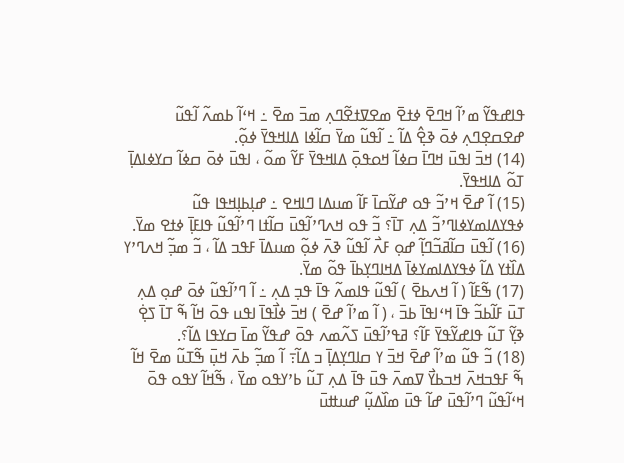ߟߊߝߟߌ߬ ߘߴߊ߬ ߞߣߐ߫ ߦߙߐ߫ ߘߐߜߙߐ߬ߣߍ߲ ߘߏ߫ ߘߐ߫ ߸ ߞߵߊ߬ ߕߘߍ߬ ߊ߬ߟߎ߬ ߝߐߛߐ߲ߣߍ߲ ߦߋ߫ ߢߐ߲߮ ߡߊ߬ ߸ ߊ߬ߟߎ߬ ߘߌ߫ ߛߊ߬ߦߊ ߡߊߞߟߌ߫ ߦߋ߲߬.
(14) ߞߏ߫ ߊߟߎ߫ ߞߣߊ߫ ߛߦߊ߬ ߞߋߟߋ߲߫ ߡߊߞߟߌ߫ ߓߌ߬ ߘߋ߬ ، ߊߟߎ߫ ߦߋ߫ ߛߦߊ߬ ߛߌߦߊߡߊ߲߫ ߠߋ߬ ߡߊߞߟߌ߫.
(15) ߊ߬ ߝߐ߫ ߞߴߏ߬ ߟߋ ߝߌ߬ߛߊ߫ ߓߊ߬ ߘߎߡߊ ߣߊߞߐ ߸ ߝߊ߲ߕߊ߲ߞߟߊ ߟߎ߬ ߦߟߌߡߊߘߌߦߊߣߴߏ߬ ߡߍ߲ ߠߊ߫؟ ߏ߬ ߟߋ ߞߍߣߴߊ߬ߟߎ߫ ߛߊ߬ߙߊ ߣߴߊ߬ߟߎ߬ ߟߊߓߊ߲߫ ߦߙߐ ߘߌ߫.
(16) ߊ߬ߟߎ߫ ߛߊ߬ߥߏ߬ߣߊ߲߬ ߝߋ߲ ߓߍ߯ ߊ߬ߟߎ߬ ߢߍ߫ ߦߋ߲߬ ߘߎߡߊ߫ ߓߟߏ ߡߊ߬ ، ߏ߬ ߘߏ߲߬ ߞߍߣߴߌ ߡߊ߰ߙߌ ߡߊ߬ ߦߟߌߡߊߘߌߦߊ߫ ߡߞߊߣߌ߲ߕߊ߫ ߟߋ߬ ߘߌ߫.
(17) ߒ߬ߓߊ߬ ( ߊ߬ ߞߍߕߐ߫ ) ߊ߬ߟߎ߬ ߟߊߘߍ߬ ߟߊ߫ ߟߏ߲ ߡߍ߲ ߸ ߊ߬ ߣߴߊ߬ߟߎ߬ ߦߋ߫ ߝߋ߲ ߡߍ߲ ߠߎ߫ ߓߊ߬ߕߏ߬ ߟߊ߫ ߞߵߊߟߊ߫ ߕߏ߫ ، ( ߊ߬ ߘߴߊ߬ ߝߐ߫ ) ߞߏ߫ ߦߊ߯ߟߊ߫ ߊߟߎ ߟߋ߫ ߞߊ߬ ߒ߬ ߠߊ߫ ߖߐ߲߭ ߢߌ߲߬ ߠߎ߬ ߟߊߝߌ߬ߟߌ߫ ߓߊ߬؟ ߥߟߴߊ߬ߟߎ߫ ߖߍ߬ߘߍ ߟߋ߫ ߝߟߌ߬ ߘߊ߫ ߛߌߟߊ ߡߊ߬؟.
(18) ߏ߬ ߟߎ߬ ߘߴߊ߬ ߝߐ߫ ߞߏ߫ ߌ ߛߊߣߌ߲ߡߊ߲߫ ߏ ߡߊ߬߹ ߊ߬ ߘߏ߲߬ ߕߍ߫ ߞߎ߲߫ ߒ߬ߠߎ߬ ߘߐ߫ ߞߊ߬ ߒ߬ ߓߟߏߞߍ߫ ߞߏߕߌ߯ ߜߘߍ߫ ߟߎ߫ ߟߊ߫ ߡߍ߲ ߠߎ߬ ߕߴߌߟߋ ߘߌ߫ ، ߒ߬ߞߊ߬ ߌߟߋ ߟߋ߫ ߞߵߊ߬ߟߎ߬ ߣߴߊ߬ߟߎ߫ ߝߊ߬ ߟߎ߫ ߘߊ߰ߡߎ߲߬ ߝߎߚߎ߫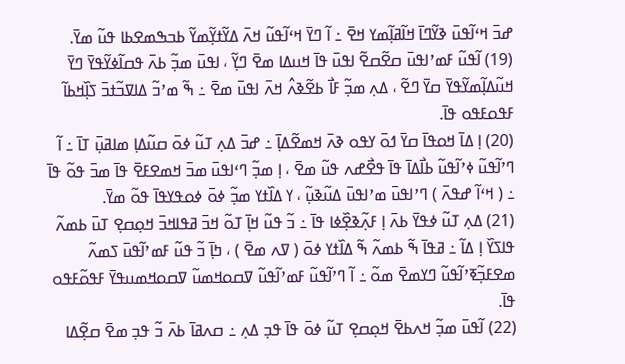ߝߏ߫ ߞߵߊ߬ߟߎ߫ ߢߌ߬ߣߊ߫ ߞߊ߬ߥߊ߲߬ߘߌ ߞߐ߫ ߸ ߊ߬ ߣߌ߫ ߞߵߊ߬ߟߎ߬ ߞߍ߫ ߡߌ߬ߙߌ߲߬ߘߌ߬ ߕߏߒߘߐߕߊ ߟߎ߬ ߘߌ߫.
(19) ߊ߬ߟߎ߬ ߓߘߴߊߟߎ߫ ߛߐ߬ߛߐ߬ ߊߟߎ߫ ߟߊ߫ ߞߎߡߊ ߘߐ߫ ߣߌ߲߬ ، ߊߟߎ߫ ߘߏ߲߬ ߕߍ߫ ߟߛߊ߬ߦߌ߬ߟߌ߫ ߣߌ߫ ߞߎ߬ߡߊ߲߬ߘߌ߬ߟߌ߫ ߛߌ߫ ߣߐ߬ ، ߡߍ߲ ߘߏ߲߬ ߓߊ߯ ߕߐ߬ߢߍ߮ ߞߍ߫ ߊߟߎ߫ ߘߐ߫ ߸ ߒ߬ ߘߴߏ߬ ߡߊߜߏ߬ߙߏ߫ ߖߊ߲߰ߞߕߊ߬ ߓߟߋߓߟߋ ߟߊ߫.
(20) ߊ߲ ߡߊ߫ ߞߋߟߊ߫ ߛߌ߫ ߗߋ߫ ߌߟߋ ߢߍ߫ ߞߘߐ߬ߡߊ߲߫ ߸ ߝߏ߫ ߡߍ߲ ߠߎ߬ ߦߋ߫ ߛߎ߬ߡߊ߲ ߘߊߥߎ߲߫ ߠߊ߫ ߸ ߊ߬ ߣߴߊ߬ߟߎ߬ ߦߴߊ߬ߟߎ߬ ߕߊ߯ߡߊ߫ ߟߊ߫ ߟߐ߯ߝߍ ߟߎ߬ ߘߐ߫ ، ߊ߲ ߘߏ߲߬ ߣߵߊߟߎ߫ ߘߏ߫ ߞߘߐߓߐ߫ ߟߊ߫ ߘߏ߫ ߟߋ߬ ߟߊ߫ ߸ ( ߞߵߊ߬ ߝߟߍ߫ ) ߣߴߊߟߎ߫ ߘߴߊߟߎ߫ ߡߎ߬ߢߎ߲߬ ، ߌ ߡߊ߰ߙߌ ߘߏ߲߬ ߦߋ߫ ߦߋߟߌߟߊ߫ ߟߋ߬ ߘߌ߫.
(21) ߡߍ߲ ߠߎ߬ ߦߟߌ߫ ߕߍ߫ ߊ߲ ߓߍ߲߬ߢߐ߲߰ߦߊ ߟߊ߫ ߸ ߏ߬ ߟߎ߬ ߞߊ߲߫ ߠߋ߬ ߞߏ߫ ߥߟߊߞߏ߫ ߞߋ߲ߛߐ߲ ߠߎ߫ ߕߘߍ߬ ߟߊߖߌ߰ ߊ߲ ߡߊ߬ ߸ ߥߟߊ߫ ߒ߬ ߕߘߍ߬ ߒ߬ ߡߊ߰ߙߌ ߦߋ߫ ( ߜߍ ߘߐ߫ ) ، ߤߊ߲߫ ߏ߬ ߟߎ߬ ߓߘߴߊ߬ߟߎ߫ ߖߘߍ߬ ߘߐߓߏ߲߬ߧߴߊ߬ߟߎ߬ ߣߌߘߐ߫ ߘߋ߬ ߸ ߊ߬ ߣߴߊ߬ߟߎ߬ ߓߘߴߊ߬ߟߎ߬ ߜߛߋߞߘߎ߬ ߜߛߋߞߘߎߟߌ߫ ߓߟߋ߬ߓߟߋ ߟߊ߫.
(22) ߊ߬ߟߎ߫ ߘߏ߲߬ ߞߍߕߐ߫ ߞߋ߲ߛߐ߲ ߠߎ߬ ߦߋ߫ ߟߊ߫ ߟߏ߲ ߡߍ߲ ߸ ߛߍߥߊ߫ ߕߍ߫ ߏ߬ ߟߏ߲ ߘߐ߫ ߛߐ߲߬ߡߊ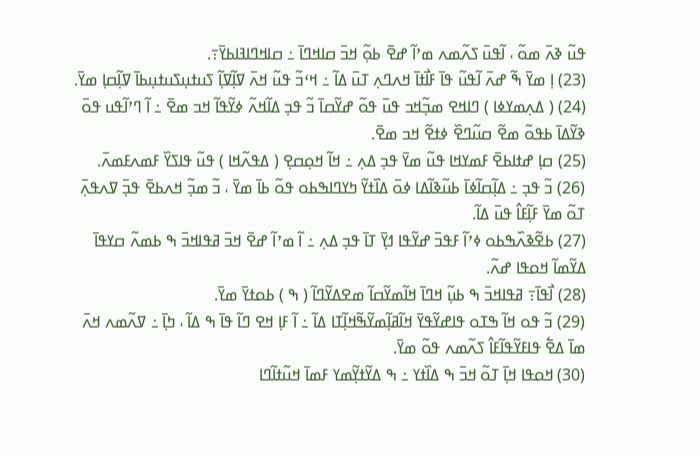ߟߎ߬ ߢߍ߫ ߘߋ߬ ، ߊ߬ߟߎ߫ ߖߍ߬ߘߍ ߘߴߊ߬ ߝߐ߫ ߕߋ߲߬ ߞߏ߫ ߛߊߞߣߊ߫ ߸ ߛߊߞߣߊߔߊߕߌ߫߹.
(23) ߊ߲ ߘߌ߫ ߒ߬ ߝߍ߫ ߊ߬ߟߎ߬ ߟߊ߫ ߓߊ߯ߙߊ߫ ߞߍߣߍ߲ ߠߎ߫ ߡߊ߬ ߸ ߞߵߏ߬ ߟߎ߬ ߞߍ߫ ߜߊ߲߬ߜߊ߲߬ ߖߎߙߎ߲ߖߎߙߎ߲ߕߊ߫ ߜߊ߲߬ߛߊ߲ ߘߌ߫.
(24) ( ߡߍ߲ߘߌߦߊ ) ߣߊߞߐ ߘߏ߲߬ߞߏ ߟߎ߫ ߟߋ߬ ߝߌ߬ߛߊ߫ ߏ߬ ߟߏ߲ ߡߊ߬ߞߍ߬ ߦߌ߬ߟߊ߬ ߞߏ ߘߐ߫ ߸ ߊ߬ ߣߴߊ߬ߟߎ ߟߋ߫ ߢߌ߬ߡߊ߫ ߕߟߋ߬ ߘߐ߬ ߛߎ߬ߣߐ߰ ߦߙߐ߬ ߞߏ ߘߐ߫.
(25) ߛߊ߲ ߝߙߊߕߐ߫ ߓߘߌߞߊ ߟߎ߬ ߘߌ߫ ߟߏ߲ ߡߍ߲ ߸ ߞߊ߬ ߞߋ߲ߛߐ߲ ( ߡߟߍ߬ߞߊ ) ߟߎ߬ ߟߊߖߌ߰ ߓߘߍߓߘߍ߫.
(26) ߏ߬ ߟߏ߲ ߸ ߡߊ߲߬ߛߊ߬ߦߊ߫ ߕߎ߬ߢߊ߬ߡߊ ߦߋ߫ ߡߊ߰ߙߌ߬ ߤߌߣߊߒߕߋ ߟߋ߬ ߕߊ߫ ߘߌ߫ ، ߏ߬ ߘߏ߲߬ ߞߍߕߐ߫ ߟߏ߲߫ ߜߍߟߍ߲߫ ߠߋ߬ ߘߌ߫ ߓߊ߲߬ߓߊ߮ ߟߎ߫ ߡߊ߬.
(27) ߕߐ߬ߢߍ߰ߒߕߋ ߦߴߊ߬ ߓߟߏ߫ ߝߌ߬ߟߊ ߗߌ߲߫ ߠߊ߫ ߟߏ߲ ߡߍ߲ ߸ ߊ߬ ߘߴߊ߬ ߝߐ߫ ߞߏ߫ ߥߟߊߞߏ߫ ߒ ߕߘߍ߬ ߛߌߟߊ߫ ߡߌ߬ߘߊ߬ ߞߋߟߊ ߝߍ߬.
(28) ߊ߯ߟߊ߫߹ ߥߟߊߞߏ߫ ߒ ߕߎ߲߬ ߞߣߊ߫ ߞߊ߬ߘߌ߬ߛߊ߬ ߘߐߡߌ߬ߣߊ߬ ( ߒ ) ߕߋߙߌ߫ ߘߌ߫.
(29) ߏ߬ ߟߋ ߞߊ߬ ߒߠߋ ߟߊߝߌ߬ߟߌ߫ ߞߊ߬ߥߊ߲߬ߘߌ߬ߒ߬ߞߊ߲߬ߠߊ ߡߊ߬ ߸ ߊ߬ ߓߊ߲ ߞߐ ߣߊ߬ ߟߊ߫ ߒ ߡߊ߬ ، ߤߊ߲߫ ߸ ߜߍ߬ߘߍ ߞߍ߫ ߘߊ߫ ߡߐ߱ ߟߊߓߌ߬ߟߊ߬ߓߊ߮ ߖߍ߬ߘߍ ߟߋ߬ ߘߌ߫.
(30) ߞߋߟߊ ߞߊ߲߫ ߠߋ߬ ߞߏ߫ ߒ ߡߊ߰ߙߌ ߸ ߒ ߡߌ߬ߙߌ߲߬ߘߌ ߓߘߊ߫ ߞߎ߬ߙߊ߬ߣߊ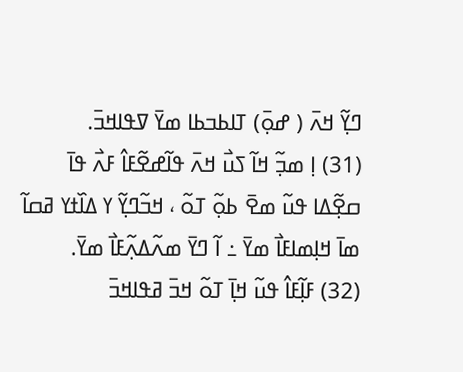ߣߌ߲߬ ߞߍ߫ ( ߝߋ߲߫) ߠߊߕߏߕߊ ߘߌ߫ ߜߟߊߞߏ߫.
(31) ߊ߲ ߘߏ߲߬ ߞߊ߬ ߖߎ߯ ߞߍ߫ ߟߊ߬ߝߐ߬ߓߊ߮ ߓߍ߯ ߟߊ߫ ߛߐ߲߬ߡߊ ߟߎ߬ ߘߐ߫ ߕߋ߲߬ ߠߋ߬ ، ߞߏ߬ߣߌ߲߬ ߌ ߡߊ߰ߙߌ ߥߛߊ߬ ߘߊ߫ ߞߊ߲ߘߊߓߊ߯ ߘߌ߫ ߸ ߊ߬ ߣߌ߫ ߘߍ߬ߡߍ߲߬ߓߊ߯ ߘߌ߫.
(32) ߓߊ߲߬ߓߊ߮ ߟߎ߬ ߞߊ߲߫ ߠߋ߬ ߞߏ߫ ߥߟߊߞߏ߫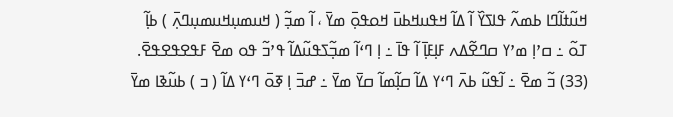ߞߎ߬ߙߊ߬ߣߊ ߕߘߍ߬ ߟߊߖߌ߰ ߊ߬ ߡߊ߬ ߞߟߎߞߕߎ߫ ߞߋߟߋ߲߫ ߘߌ߫ ، ߊ߬ ߘߏ߲߬ ( ߞߎߘߎ߲ߞߎߘߎ߲ߣߍ߲߫ ) ߕߊ߲߬ ߠߋ߬ ߸ ߛߴߊ߲ ߘߴߌ ߛߣߐ߬ߡߍ ߓߊ߲ߓߊ߲߫ ߊ߬ ߟߊ߫ ߸ ߊ߲ ߣߵߊ߬ ߘߏ߲߬ߖߟߎ߬ߡߊ߬ ߟߴߏ߬ ߟߋ ߘߐ߫ ߓߟߐߟߐߟߐ߫.
(33) ߏ߬ ߘߐ߫ ߸ ߊ߬ߟߎ߬ ߕߍ߫ ߣߵߌ ߡߊ߬ ߛߊ߲߬ߘߊ߬ ߛߌ߫ ߘߌ߫ ߸ ߝߏ߫ ߊ߲ ߧߋ߫ ߣߵߌ ߡߊ߬ ( ߏ ) ߕߎ߬ߢߊ ߘߌ߫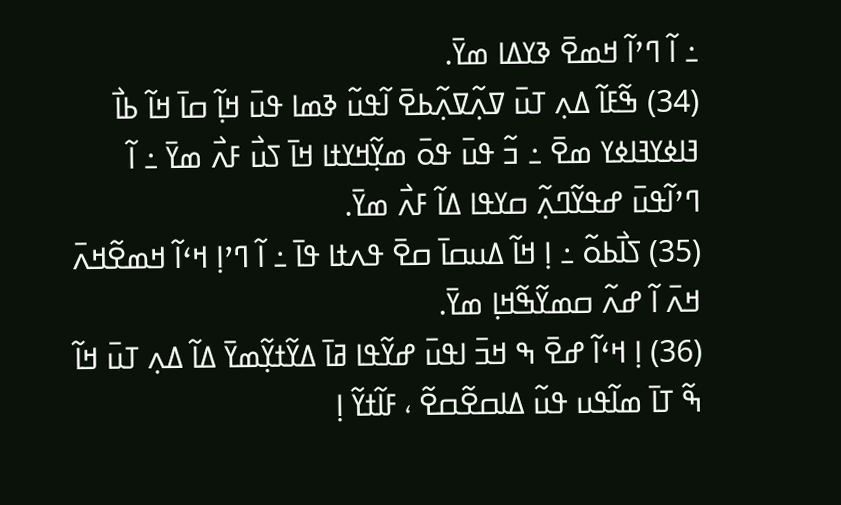߸ ߊ߬ ߣߴߊ߬ ߞߘߐ߫ ߢߌߡߊ ߘߌ߫.
(34) ߒ߬ߓߊ߬ ߡߍ߲ ߠߎ߫ ߜߍ߲߬ߜߍ߲߬ߕߐ߫ ߊ߬ߟߎ߬ ߢߘߊ ߟߎ߫ ߞߊ߲߬ ߛߊ߫ ߞߊ߬ ߕߊ߯ ߔߊߦߌߔߊߦߌ ߘߐ߫ ߸ ߏ߬ ߟߎ߫ ߟߋ߫ ߘߌ߲߬ߞߌߙߊ ߞߊ߫ ߖߎ߯ ߓߍ߯ ߘߌ߫ ߸ ߊ߬ ߣߴߊ߬ߟߎ߫ ߝߟߌ߬ߣߍ߲߬ ߛߌߟߊ ߡߊ߬ ߓߍ߯ ߘߌ߫.
(35) ߖߊ߯ߕߋ߬ ߸ ߊ߲ ߞߊ߬ ߡߎߛߊ߫ ߛߐ߫ ߟߍߙߊ ߟߊ߫ ߸ ߊ߬ ߣߴߊ߲ ߞߵߊ߬ ߞߘߐ߬ߞߍ߫ ߞߍ߫ ߊ߬ ߝߍ߬ ߛߘߌ߬ߒ߬ߞߊ߲ ߘߌ߫.
(36) ߊ߲ ߞߵߊ߬ ߝߐ߫ ߒ ߞߏ߫ ߊߟߎ߫ ߝߌ߬ߟߊ ߥߊ߫ ߡߌ߬ߙߌ߲߬ߘߌ߫ ߡߊ߬ ߡߍ߲ ߠߎ߫ ߞߊ߬ ߒ߬ ߠߊ߫ ߘߊ߬ߟߎ ߟߎ߬ ߡߊߛߐ߬ߛߐ߬ ، ߓߊ߬ߙߌ߬ ߊ߲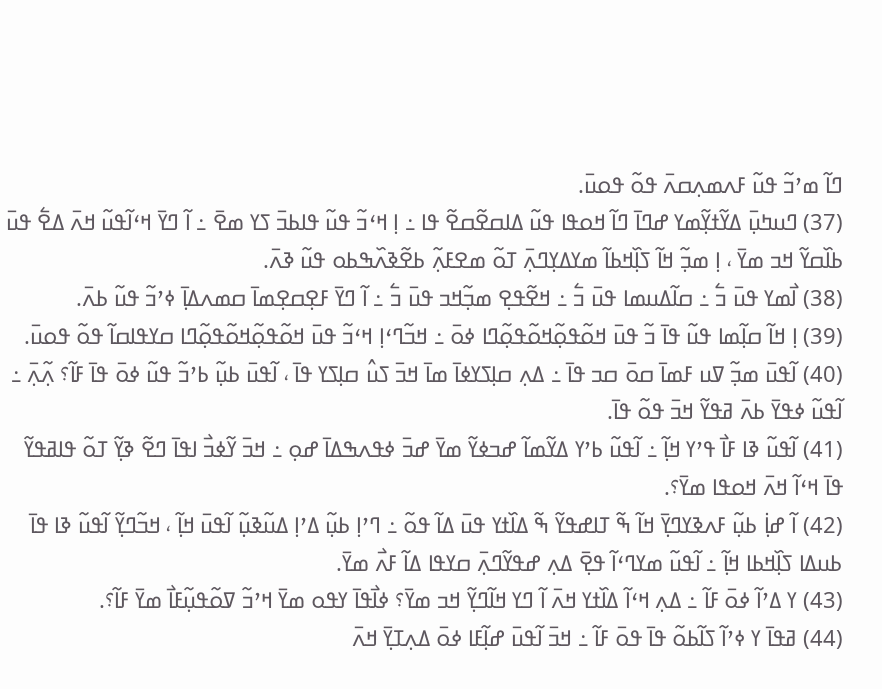ߣߊ߬ ߘߴߏ߬ ߟߎ߬ ߓߍߘߍ߲ߛߍ߫ ߟߋ߬ ߟߋߎ߫.
(37) ߣߎߤߎ߲߫ ߡߌ߬ߙߌ߲߬ߘߌ ߝߣߊ߫ ߣߊ߬ ߞߋߟߊ ߟߎ߬ ߡߊߛߐ߬ߛߐ߬ ߟߊ ߸ ߊ߲ ߞߵߏ߬ ߟߎ߬ ߟߊߕߏ߫ ߖߌ ߘߐ߫ ߸ ߊ߬ ߣߌ߫ ߞߵߊ߬ߟߎ߬ ߞߍ߫ ߡߐ߱ ߟߎ߫ ߕߊ߰ߛߌ߬ ߞߏ ߘߌ߫ ، ߊ߲ ߘߏ߲߬ ߞߊ߬ ߖߊ߲߰ߞߕߊ߬ ߘߌߡߌ߲ߣߍ߲߫ ߠߋ߬ ߘߐߓߍ߲߬ ߕߐ߬ߢߍ߰ߒߕߋ ߟߎ߬ ߢߍ߫.
(38) ߊ߯ߘߌ ߟߎ߫ ߏ߱ ߸ ߛߊ߬ߡߎߘߊ ߟߎ߫ ߏ߱ ߸ ߞߐ߬ߟߐ߲ ߘߏ߲߬ߞߏ ߟߎ߫ ߏ߱ ߸ ߊ߬ ߣߌ߫ ߓߐ߲ߛߐ߲ߘߊ߫ ߛߘߍߡߊ߲߫ ߦߴߏ߬ ߟߎ߬ ߕߍ߫.
(39) ߊ߲ ߞߊ߬ ߛߊ߲߬ߘߊ ߟߎ߬ ߟߊ߫ ߏ߬ ߟߎ߫ ߞߋ߬ߟߋ߲߬ߞߋ߬ߟߋ߲߬ߣߊ ߦߋ߫ ߸ ߞߏ߬ߣߵߊ߲ ߞߵߏ߬ ߟߎ߫ ߞߋ߬ߟߋ߲߬ߞߋ߬ߟߋ߲߬ߣߊ ߛߌߟߊߛߊ߬ ߟߋ߬ ߟߋߎ߫.
(40) ߊ߬ߟߎ߫ ߘߏ߲߬ ߜߎ ߓߘߊ߫ ߛߋ߫ ߛߏ ߟߊ߫ ߸ ߡߍ߲ ߛߊ߲ߖߌߦߊ߫ ߘߊ߫ ߞߏ߫ ߖߎ߮ ߛߊ߲ߖߌ ߟߊ߫ ، ߊ߬ߟߎ߫ ߕߎ߲߬ ߕߴߏ߬ ߟߎ߬ ߦߋ߫ ߟߊ߫ ߓߊ߬؟ ߍ߲߬ߍ߲߫ ߸ ߊ߬ߟߎ߬ ߦߟߌ߫ ߕߍ߫ ߥߟߌ߬ ߞߏ߫ ߟߋ߬ ߟߊ߫.
(41) ߊ߬ߟߎ߬ ߢߊ ߓߊ߯ ߟߴߌ ߞߊ߲߬ ߸ ߊ߬ߟߎ߬ ߕߴߌ ߡߌ߬ߘߊ߬ ߝߏߦߌ߬ ߘߌ߫ ߝߏ߫ ߦߟߍߒߡߊ߫ ߝߋ߲ ߸ ߞߏ߫ ߌ߬ߦߏ߯ ߊߟߊ߫ ߣߐ߬ ߢߌ߲߬ ߠߋ߬ ߟߊߥߟߌ߬ ߟߊ߫ ߞߵߊ߬ ߞߍ߫ ߞߋߟߊ ߘߌ߫؟.
(42) ߊ߬ ߝߊ߲߭ ߕߎ߲߬ ߓߍߢߌߣߌ߲߫ ߞߊ߬ ߒ߬ ߠߊߝߟߌ߬ ߒ߬ ߡߊ߰ߙߌ ߟߎ߫ ߡߊ߬ ߟߋ߬ ߸ ߣߴߊ߲ ߕߎ߲߬ ߡߴߊ߲ ߡߎ߬ߢߎ߲߬ ߊ߬ߟߎ߫ ߞߊ߲߬ ، ߞߏ߬ߣߌ߲߬ ߊ߬ߟߎ߬ ߢߊ ߟߊ߫ ߕߎߡߊ ߖߊ߲߰ߞߕߊ ߞߊ߲߬ ߸ ߊ߬ߟߎ߬ ߘߌߣߵߊ߬ ߟߐ߲߫ ߡߍ߲ ߝߟߌ߬ߣߍ߲߫ ߛߌߟߊ ߡߊ߬ ߓߍ߯ ߘߌ߫.
(43) ߌ ߡߴߊ߬ ߦߋ߫ ߓߊ߬ ߸ ߡߍ߲ ߞߵߊ߬ ߡߊ߰ߙߌ ߞߍ߫ ߊ߬ ߣߌ ߞߊ߬ߣߌ߲߬ ߞߏ ߘߌ߫؟ ߦߊ߯ߟߊ߫ ߌߟߋ ߘߌ߫ ߞߴߏ߬ ߜߋ߬ߟߎ߲߬ߓߊ߯ ߘߌ߫ ߓߊ߬؟.
(44) ߥߟߊ߫ ߌ ߦߴߊ߬ ߖߊ߬ߕߋ߬ ߟߊ߫ ߟߋ߫ ߓߊ߬ ߸ ߞߏ߫ ߊ߬ߟߎ߫ ߝߊ߲߬ߓߊ ߦߋ߫ ߡߍ߲ߠߌ߲߫ ߞߍ߫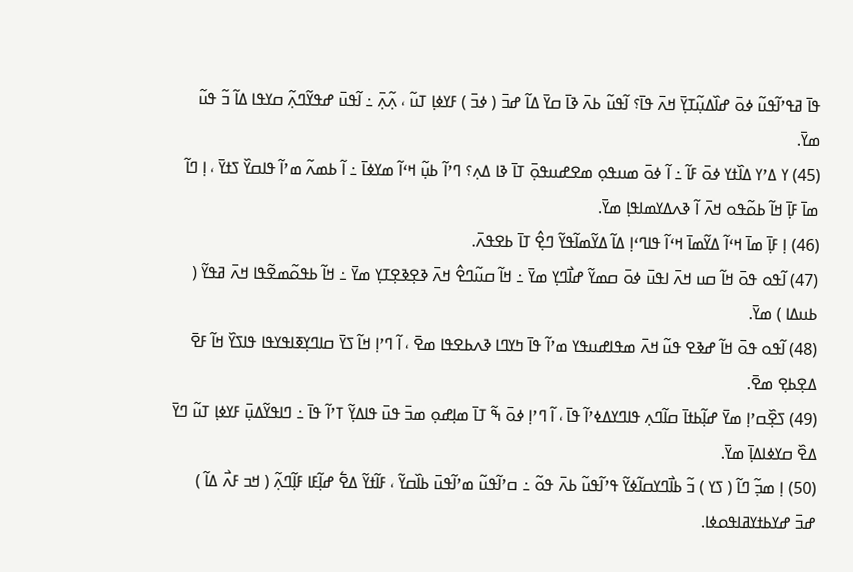ߟߊ߫ ߥߟߴߊ߬ߟߎ߬ ߦߋ߫ ߝߊ߰ߡߎ߲߬ߠߌ߲߫ ߞߍ߫ ߟߊ߫؟ ߊ߬ߟߎ߬ ߕߍ߫ ߢߊ߫ ߛߌ߫ ߡߊ߬ ߝߏ߫ ( ߦߏ߫ ) ߓߌߦߊ߲ ߠߎ߬ ، ߍ߲߬ߍ߲߫ ߸ ߊ߬ߟߎ߫ ߝߟߌ߬ߣߍ߲߬ ߛߌߟߊ ߡߊ߬ ߏ߬ ߟߎ߬ ߘߌ߫.
(45) ߌ ߡߴߌ ߡߊ߰ߙߌ ߦߋ߫ ߓߊ߬ ߸ ߊ߬ ߦߋ߫ ߘߎߟߋ߲ ߘߐߝߎߟߋ߲߫ ߠߊ߫ ߢߊ ߡߍ߲؟ ߣߴߊ߬ ߕߎ߲߬ ߞߵߊ߬ ߘߌߦߊ߫ ߸ ߊ߬ ߕߘߍ߬ ߘߴߊ߬ ߟߊߛߌ߰ ߖߙߌ߫ ، ߊ߲ ߣߊ߬ ߘߊ߫ ߓߊ߲߫ ߞߊ߬ ߕߋ߬ߟߋ ߞߍ߫ ߊ߬ ߢߍߡߌߘߊߟߊ߲ ߘߌ߫.
(46) ߊ߲ ߓߊ߲߫ ߘߊ߫ ߞߵߊ߬ ߡߌ߬ߘߊ߫ ߞߵߊ߬ ߟߊߣߵߊ߲ ߡߊ߬ ߡߌ߬ߘߊ߬ߟߌ߬ ߣߐ߲߮ ߠߊ߫ ߕߐߟߍ߫.
(47) ߊ߬ߟߋ ߟߋ߫ ߞߊ߬ ߛߎ ߞߍ߫ ߊߟߎ߫ ߦߋ߫ ߛߘߌ߬ ߝߊ߯ߣߌ߲ ߘߌ߫ ߸ ߞߊ߬ ߛߎ߬ߣߐ߮ ߞߍ߫ ߢߐ߲ߢߐ߲ߠߌ߲ ߘߌ߫ ߸ ߞߊ߬ ߕߟߋ߬ߘߐ߬ߟߊ ߞߍ߫ ߥߟߌ߬ ( ߕߎߡߊ ) ߘߌ߫.
(48) ߊ߬ߟߋ ߟߋ߫ ߞߊ߬ ߝߢߐ ߟߎ߬ ߞߍ߫ ߘߟߊߝߎߟߌ ߘߴߊ߬ ߟߊ߫ ߤߌߣߊ ߢߍߕߐߟߊ ߘߐ߫ ، ߊ߬ ߣߴߊ߲ ߞߊ߬ ߖߌ߫ ߛߊߣߌ߲ߧߊߟߌߟߊ ߟߊߖߌ߰ ߞߊ߬ ߓߐ߫ ߡߐ߲ߕߐ߲ ߘߐ߫.
(49) ߖߐ߲߰ߛߴߊ߲ ߘߌ߫ ߝߊ߲߬ߕߙߊ߫ ߛߊ߬ߣߍ߲ ߟߊߣߌߡߦߴߊ߬ ߟߊ߫ ، ߊ߬ ߣߴߊ߲ ߦߋ߫ ߒ߬ ߠߊ߫ ߘߊ߲ߝߋ߲ ߘߏ߫ ߟߎ߫ ߟߊߡߌ߲߬ ߠߴߊ߬ ߟߊ߫ ߸ ߣߊߟߌ߬ߡߎ߲߫ ߓߌߦߊ߲ ߠߎ߬ ߣߌ߫ ߡߐ߰ ߛߌߦߊߡߊ߲߫ ߘߌ߫.
(50) ߊ߲ ߘߏ߲߬ ߣߊ߬ ( ߖߌ ) ߏ߬ ߕߊ߯ߣߌߛߊ߬ߦߌ߬ ߟߴߊ߬ߟߎ߬ ߕߍ߫ ߟߋ߬ ߸ ߛߴߊ߬ߟߎ߬ ߘߴߊ߬ߟߎ߫ ߕߊ߰ߛߌ߬ ، ߓߊ߬ߙߌ߬ ߡߐ߱ ߝߊ߲߬ߓߊ ߓߊ߲߬ߣߍ߲߬ ( ߞߏ ߓߍ߯ ߡߊ߬ ) ߝߏ߫ ߝߌߕߙߌߥߊߟߋߦߊ.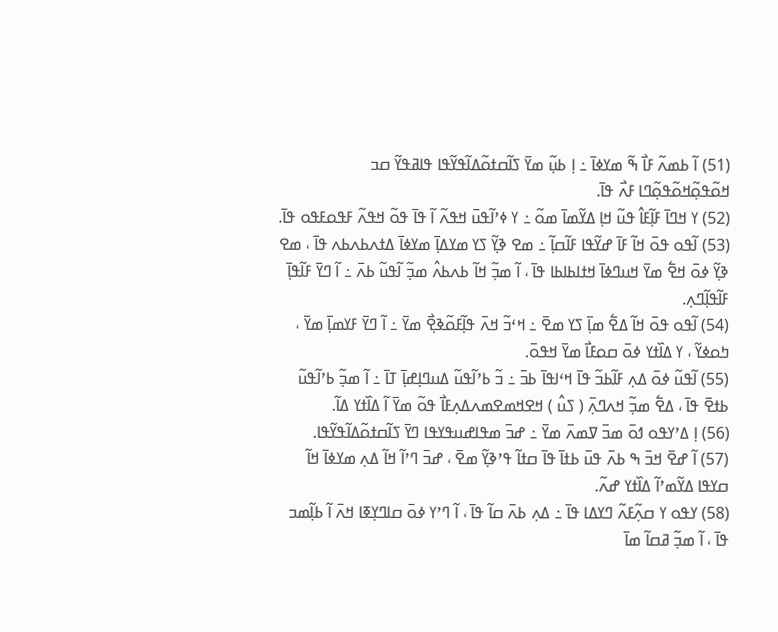(51) ߊ߬ ߕߘߍ߬ ߓߊ߯ ߒ߬ ߘߌߦߊ߫ ߸ ߊ߲ ߕߎ߲߬ ߘߌ߫ ߖߊ߬ߛߙߋ߬ߡߊ߬ߟߌ߬ߟߊ ߟߊߥߟߌ߬ ߛߏ ߞߋ߬ߟߋ߲߬ߞߋ߬ߟߋ߲߬ߣߊ ߓߍ߯ ߟߊ߫.
(52) ߌ ߞߣߊ߫ ߓߊ߲߬ߓߊ߮ ߟߎ߬ ߞߊ߲ ߡߌ߬ߘߊ߫ ߘߋ߬ ߸ ߌ ߦߴߊ߬ߟߎ߫ ߞߟߍ߬ ߊ߬ ߟߊ߫ ߟߋ߬ ߞߟߍ߬ ߓߟߋߓߟߋ ߟߊ߫.
(53) ߊ߬ߟߋ ߟߋ߫ ߞߊ߬ ߓߊ߫ ߝߌ߬ߟߊ ߓߊ߬ߛߊ߲߬ ߸ ߘߐ ߢߌ߲߬ ߖߌ ߘߌߡߊ߲߫ ߘߌߦߊ߫ ߡߙߍߕߍߕߍ ߟߊ߫ ، ߘߐ ߢߌ߲߬ ߦߋ߫ ߞߐ߱ ߘߌ߫ ߞߎߣߦߊ߫ ߞߙߊߕߊߕߊ ߟߊ߫ ، ߊ߬ ߘߏ߲߬ ߞߊ߬ ߕߍߕߍ߮ ߘߏ߲߬ ߊ߬ߟߎ߬ ߕߍ߫ ߸ ߊ߬ ߣߌ߫ ߓߊ߬ߟߊ߲߫ ߓߊ߬ߟߊ߲߬ߣߍ߲.
(54) ߊ߬ߟߋ ߟߋ߫ ߞߊ߬ ߡߐ߱ ߘߊ߲߫ ߖߌ ߘߐ߫ ߸ ߞߵߏ߬ ߞߍ߫ ߟߊ߲߬ߓߋ߬ߢߐ߲߯ ߘߌ߫ ߸ ߊ߬ ߣߌ߫ ߓߌߘߊ߲߫ ߘߌ߫ ، ߤߋߦߌ߬ ، ߌ ߡߊ߰ߙߌ ߦߋ߫ ߛߋߓߊ߯ ߘߌ߫ ߞߟߋ߫.
(55) ߊ߬ߟߎ߬ ߦߋ߫ ߡߍ߲ ߓߊ߬ߕߏ߬ ߟߊ߫ ߞߵߊߟߊ߫ ߕߏ߫ ߸ ߏ߬ ߕߴߊ߬ߟߎ߬ ߡߎߣߊ߲ߝߊ߲߫ ߠߊ߫ ߸ ߊ߬ ߘߏ߲߬ ߕߴߊ߬ߟߎ߬ ߕߙߐ߫ ߟߊ߫ ، ߡߐ߱ ߘߏ߲߬ ߞߍߣߍ߲߫ ( ߖߎ߮ ) ߞߐߞߘߐߘߍߡߍ߲ߓߊ߯ ߟߋ߬ ߘߌ߫ ߊ߬ ߡߊ߰ߙߌ ߡߊ߬.
(56) ߊ߲ ߡߴߌߟߋ ߗߋ߫ ߘߏ߫ ߜߘߍ߫ ߘߌ߫ ߸ ߝߏ߫ ߘߟߊߝߎߟߌߟߊ ߣߌ߫ ߖߊ߬ߛߙߋ߬ߡߊ߬ߟߌ߬ߟߊ.
(57) ߊ߬ ߝߐ߫ ߞߏ߫ ߒ ߕߍ߫ ߟߎ߫ ߕߙߊ߫ ߟߊ߫ ߛߙߊ߬ ߟߴߢߌ߲߬ ߘߐ߫ ، ߝߏ߫ ߣߴߊ߬ ߞߊ߬ ߡߍ߲ ߘߌߦߊ߫ ߞߊ߬ ߛߌߟߊ ߡߌ߬ߘߴߊ߬ ߡߊ߰ߙߌ ߝߍ߬.
(58) ߌߟߋ ߌ ߛߍ߲߬ߓߍ߬ ߣߌߡߊ ߟߊ߫ ߸ ߡߍ߲ ߕߍ߫ ߛߊ߬ ߟߊ߫ ، ߊ߬ ߣߴߌ ߦߋ߫ ߛߊߣߌ߲ߧߊ ߞߍ߫ ߊ߬ ߕߊ߲߬ߘߏ ߟߊ߫ ، ߊ߬ ߘߏ߲߬ ߥߛߊ߬ ߘߊ߫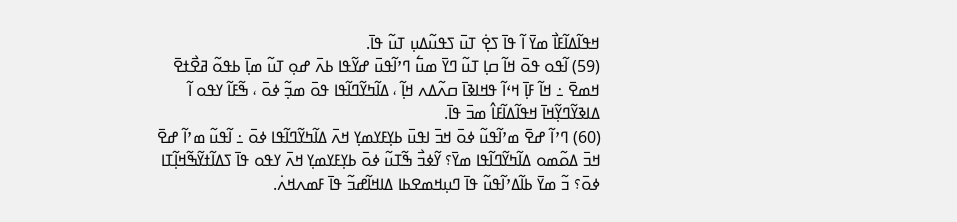ߞߟߊ߬ߡߊ߬ߓߊ߯ ߘߌ߫ ߊ߬ ߟߊ߫ ߖߐ߲߭ ߠߎ߫ ߖߟߎ߬ߡߎ߲ ߠߎ߬ ߟߊ߫.
(59) ߊ߬ߟߋ ߟߋ߫ ߞߊ߬ ߛߊ߲ ߠߎ߬ ߣߌ߫ ߘߎ߱ ߣߴߊ߬ߟߎ߫ ߝߌ߬ߟߊ ߕߍ߫ ߝߋ߲ ߠߎ߬ ߘߊ߲߫ ߕߟߋ߬ ߥߐ߯ߙߐ߫ ߞߘߐ߫ ߸ ߞߊ߬ ߓߊ߲߫ ߞߵߊ߬ ߟߞߊߢߊ߫ ߛߍ߬ߡߍ ߞߊ߲߬ ، ߡߊ߬ߤߌ߬ߣߊ߬ߟߊ ߟߋ߫ ߘߏ߲߬ ߦߋ߫ ، ߒ߬ߓߊ߬ ߌߟߋ ߊ߬ ߡߊߢߌ߬ߣߌ߲߬ߞߊ߫ ߞߟߊ߬ߡߊ߬ߓߊ߮ ߘߏ߫ ߟߊ߫.
(60) ߣߴߊ߬ ߝߐ߫ ߘߴߊ߬ߟߎ߬ ߦߋ߫ ߞߏ߫ ߊߟߎ߫ ߕߌ߲ߓߌߘߌ߲ ߞߍ߫ ߡߊ߬ߤߌ߬ߣߊ߬ߟߊ ߦߋ߫ ߸ ߊ߬ߟߎ߬ ߘߴߊ߬ ߝߐ߫ ߞߏ߫ ߡߋ߬ߘߋ ߡߊ߬ߤߌ߬ߣߊ߬ߟߊ ߘߌ߫؟ ߌ߬ߦߏ߯ ߒ߬ߠߎ߬ ߦߋ߫ ߕߌ߲ߓߌߘߌ߲ ߞߍ߫ ߌߟߋ ߟߊ߫ ߖߡߊ߬ߙߌ߬ߒ߬ߞߊ߲߬ߠߊ ߦߋ߫؟ ߏ߬ ߘߌ߫ ߕߊ߬ߡߴߊ߬ߟߎ߬ ߟߊ߫ ߣߎ߲ߞߘߐߕߊ ߡߊߞߊ߬ߝߏ߬ ߟߊ߫ ߓߘߍߞߍ߭.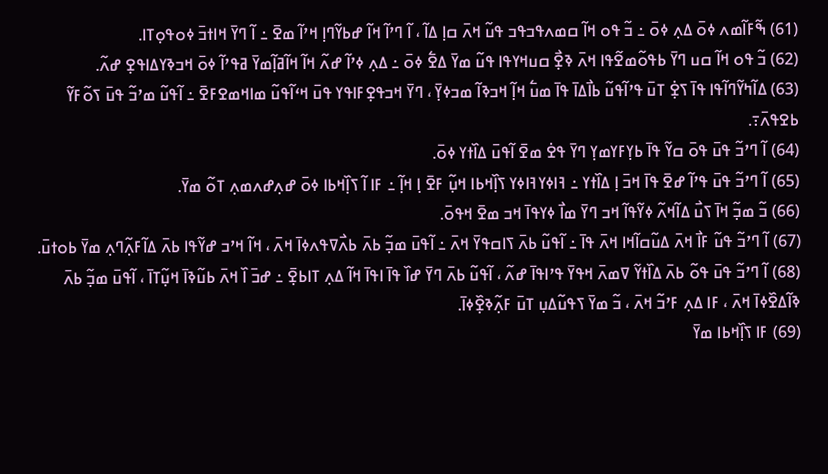(61) ߒ߬ߓߊ߬ߘߍ ߦߋ߫ ߡߍ߲ ߦߋ߫ ߸ ߏ߬ ߟߋ ߞߊ߬ ߛߘߍߟߏߟߏ ߟߎ߬ ߞߍ߫ ߛߊ߲ ߡߊ߬ ، ߊ߬ ߣߴߊ߬ ߞߊ߬ ߝߕߌ߬ߣߊ߲ ߞߴߊ߬ ߘߐ߫ ߸ ߊ߬ ߣߌ߫ ߞߊߙߏ߫ ߦߋߟߋ߲ߠߊ.
(62) ߏ߬ ߟߋ ߞߊ߬ ߛߎ ߣߌ߫ ߕߟߋ߬ߘߐ߬ߟߊ ߞߍ߫ ߢߐ߲߯ ߛߎߞߌߟߊ ߟߎ߬ ߘߌ߫ ߡߐ߱ ߦߋ߫ ߸ ߡߍ߲ ߦߴߊ߬ ߝߍ߬ ߞߊ߬ ߞߊ߬ߥߊ߲߬ߘߌ߫ ߥߟߴߊ߬ ߦߋ߫ ߞߏߢߌߡߊߟߐ߲ ߝߍ߬.
(63) ߡߊ߬ߤߌ߬ߣߊ߬ߟߊ ߟߊ߫ ߖߐ߲߭ ߠߎ߫ ߟߴߊ߬ߟߎ߬ ߕߊ߯ߡߊ߫ ߟߊ߫ ߘߎ߱ ߞߊ߲߬ ߞߏߢߊ߬ ߘߏߦߌ߲߫ ، ߣߌ߫ ߞߏߟߐ߲ߓߊߟߌ ߟߎ߫ ߞߵߊ߬ߟߎ߬ ߘߊߞߘߐߓߐ߫ ߸ ߊ߬ߟߎ߬ ߘߴߏ߬ ߟߎ߫ ߖߋ߬ߓߌ߬ ߕߐߟߍ߫߹.
(64) ߊ߬ ߣߴߏ߬ ߟߎ߫ ߟߋ߫ ߛߌ߬ ߟߊ߫ ߕߌ߲ߓߌߘߌ߲ ߣߌ߫ ߟߐ߭ ߘߐ߫ ߊ߬ߟߎ߫ ߡߊ߰ߙߌ ߦߋ߫.
(65) ߊ߬ ߣߴߏ߬ ߟߎ߫ ߟߴߊ߬ ߝߐ߫ ߟߊ߫ ߞߏ߫ ߊ߲ ߡߊ߰ߙߌ ߸ ߔߊߦߌߔߊߦߌ ߖߊ߲߰ߞߕߊ ߞߎ߲߬ ߓߐ߫ ߊ߲ ߞߊ߲߬ ߸ ߓߊ ߊ߬ ߖߊ߲߰ߞߕߊ ߦߋ߫ ߝߍ߲ߝߍߘߍ߲ ߠߋ߬ ߘߌ߫.
(66) ߏ߬ ߘߏ߲߬ ߞߊ߫ ߖߎ߯ ߡߊ߬ߞߍ߬ ߦߌ߬ߟߊ߬ ߞߏ ߣߌ߫ ߘߊ߯ ߦߌߟߊ߫ ߞߏ ߘߐ߫ ߞߟߋ߫.
(67) ߊ߬ ߣߴߏ߬ ߟߎ߬ ߓߊ߯ ߞߍ߫ ߡߎ߬ߛߊ߬ߞߊ ߞߍ߫ ߟߊ߫ ߸ ߊ߬ߟߎ߬ ߕߍ߫ ߖߊߛߟߌ߫ ߞߍ߫ ߸ ߊ߬ߟߎ߫ ߘߏ߲߬ ߕߍ߫ ߕߍ߯ߜߟߍߦߊ߫ ߞߍ߫ ، ߞߊ߬ ߞߴߏ ߝߌ߬ߟߊ ߕߍ߫ ߡߊ߬ߓߍ߲߬ߣߍ߲ ߘߌ߫ ߕߋߙߎ߫.
(68) ߊ߬ ߣߴߏ߬ ߟߎ߫ ߟߋ߬ ߕߍ߫ ߡߊ߰ߙߌ߬ ߜߘߍ߫ ߞߟߌ߫ ߟߴߊߟߊ߫ ߝߍ߬ ، ߊ߬ߟߎ߬ ߕߍ߫ ߣߌ߫ ߝߊ߰ ߟߊ߫ ߊߟߊ߫ ߞߊ߬ ߡߍ߲ ߠߊߕߐ߲߫ ߸ ߝߏ߫ ߊ߰ ߞߍ߫ ߕߎ߬ߢߊ߫ ߞߎ߲߬ߠߊ߫ ، ߊ߬ߟߎ߫ ߘߏ߲߬ ߕߍ߫ ߢߊ߬ߡߐ߰ߦߊ߫ ߞߍ߫ ، ߓߊ ߡߍ߲ ߓߴߏ߬ ߞߍ߫ ، ߏ߬ ߘߌ߫ ߖߟߎ߬ߡߎ߲ ߠߎ߫ ߓߍ߲߬ߢߐ߲߰ߦߊ߫.
(69) ߓߊ ߖߊ߲߰ߞߕߊ ߘߌ߫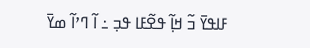ߓߊߟߌ߫ ߏ߬ ߞߊ߲߬ ߟߐ߬ߓߊ ߟߏ߲ ߸ ߊ߬ ߣߴߊ߬ ߘߌ߫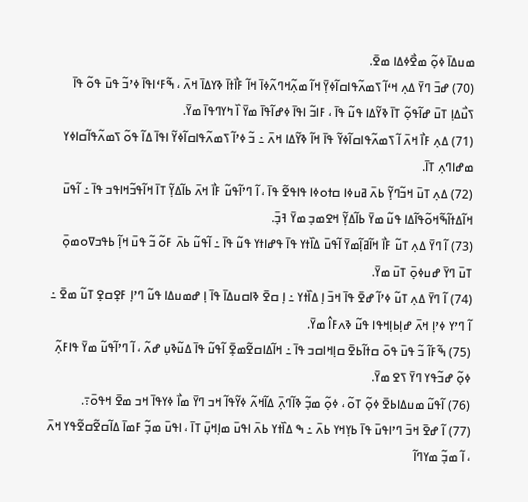ߘߎߡߊ߫ ߦߋ߲߬ ߘߐ߯ߦߡߊ ߘߐ߫.
(70) ߝߏ߫ ߣߌ߫ ߡߍ߲ ߞߵߊ߬ ߖߘߍ߬ߟߊߛߊ߬ߦߌ߲߫ ߞߊ߬ ߘߍ߲߬ߞߣߍ߬ߦߊ߫ ߞߊ߬ ߓߊ߯ߙߊ߫ ߢߌߡߊ߫ ߞߍ߫ ، ߒ߬ߓߵߊߟߊ߫ ߦߴߏ߬ ߟߎ߫ ߟߋ߬ ߟߊ߫ ߖߎ߯ߡߊ߲ ߠߎ߫ ߝߊ߬ߟߋ߲߬ ߠߊ߫ ߢߌ߬ߡߊ ߟߎ߬ ߟߊ߫ ، ߓߊߏ߬ ߊߟߊ߫ ߦߝߊ߬ߟߊ߫ ߘߌ߫ ߊ߰ ߤߌߣߟߊ߫ ߘߌ߫.
(71) ߡߍ߲ ߓߊ߯ ߞߍ߫ ߊ߬ ߖߘߍ߬ߟߊߛߊ߬ߦߌ߬ ߟߊ߫ ߞߊ߬ ߢߌ߬ߡߊ ߞߍ߫ ߸ ߏ߬ ߦߴߊ߬ ߖߘߍ߬ߟߊߛߊ߬ߦߌ߬ ߊߟߊ߫ ߡߊ߬ ߟߋ߬ ߖߘߍ߬ߟߊ߬ߛߊߦߌ ߘߝߊߣߍ߲ ߠߊ߫.
(72) ߡߍ߲ ߠߎ߫ ߞߏ߬ߣߌ߲߬ ߕߍ߫ ߥߎߦߊ ߛߙߋߦߊ ߟߊߟߐ߬ ߟߊ߫ ، ߊ߬ ߣߴߊ߬ߟߎ߬ ߓߊ߯ ߞߍ߫ ߕߊ߬ߡߌ߲߬ ߠߊ߫ ߞߊ߬ߟߏ߬ߞߊߟߏ ߟߊ߫ ߸ ߊ߬ߟߎ߫ ߞߊ߬ߡߙߊ߬ߒ߬ߞߋ߬ߟߊ߬ߡߊ ߟߎ߬ ߘߌ߫ ߕߊ߬ߡߌ߲߬ ߞߐߘߏ߲ ߘߌ߫ ߔߏ߲߫.
(73) ߊ߬ ߣߌ߫ ߡߍ߲ ߠߎ߬ ߓߊ߯ ߞߊ߬ߥߊ߲߬ߘߌ߫ ߊ߬ߟߎ߫ ߡߊ߰ߙߌ ߟߊ߫ ߟߝߊߙߌ ߟߎ߬ ߟߊ߫ ߸ ߊ߬ߟߎ߬ ߕߍ߫ ߓߋ߬ ߏ߬ ߟߎ߫ ߞߊ߲߬ ߕߟߏߜߋߘߋ߲߫ ߠߎ߫ ߣߌ߫ ߝߎߦߋ߲߫ ߠߎ߫ ߘߌ߫.
(74) ߊ߬ ߣߌ߫ ߡߍ߲ ߠߎ߬ ߦߴߊ߬ ߝߐ߫ ߟߊ߫ ߞߏ߫ ߊ߲ ߡߊ߰ߙߌ ߸ ߊ߲ ߛߐ߫ ߢߊߛߎߡߊ߫ ߟߊ߫ ߊ߲ ߝߘߎߡߊ ߟߎ߬ ߣߴߊ߲ ߓߐ߲ߛߐ߲ ߠߎ߬ ߘߐ߫ ߸ ߊ߬ ߣߴߌ ߦߴߊ߲ ߞߍ߫ ߝߊ߲ߕߊ߲ߞߟߊ ߟߎ߬ ߢߍߓߊ߮ ߘߌ߫.
(75) ߒ߬ߓߊ߬ ߏ߬ ߟߎ߫ ߟߋ߫ ߛߙߊ߬ߕߐ߫ ߛߊ߲ߞߊߛߏ ߟߊ߫ ߸ ߞߊ߬ߡߊߛߐ߬ߘߐ߲߫ ߊ߬ߟߎ߬ ߟߊ߫ ߡߎ߬ߢߎ߲ ߝߍ߬ ، ߊ߬ ߣߴߊ߬ߟߎ߬ ߘߌ߫ ߟߊߓߍ߲߬ ߦߋ߲߬ ߝߏ߬ߟߌ ߣߌ߫ ߖߐ ߘߌ߫.
(76) ߊ߬ߟߎ߬ ߘߎߡߊߕߐ߫ ߦߋ߲߬ ߠߋ߬ ، ߦߋ߲߬ ߘߏ߲߬ ߢߊ߬ߣߍ߲߫ ߡߊ߬ߞߍ߬ ߦߌ߬ߟߊ߬ ߞߏ ߣߌ߫ ߘߊ߯ ߦߌߟߊ߫ ߞߏ ߘߐ߫ ߞߟߋ߫߹.
(77) ߊ߬ ߝߐ߫ ߞߏ߫ ߣߴߊߟߎ߫ ߟߊ߫ ߕߌ߲ߞߌ ߕߍ߫ ߸ ߒ ߡߊ߰ߙߌ ߕߍ߫ ߊߟߎ߫ ߘߊ߲ߞߎ߲߫ ߠߊ߫ ، ߊߟߎ߫ ߘߏ߲߬ ߓߘߊ߫ ߡߊ߬ߛߐ߬ߛߐ߬ߟߌ ߞߍ߫ ، ߊ߬ ߘߏ߲߬ ߘߌߣߊ߬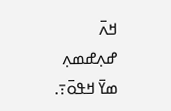ߞߍ߫ ߝߍ߲ߝߘߍ߲ ߘߌ߫ ߞߟߋ߫߹.